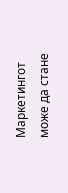Маркетингот може да стане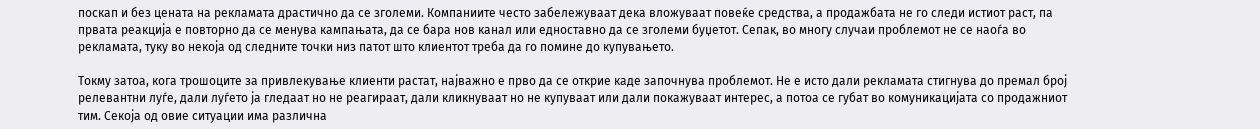поскап и без цената на рекламата драстично да се зголеми. Компаниите често забележуваат дека вложуваат повеќе средства, а продажбата не го следи истиот раст, па првата реакција е повторно да се менува кампањата, да се бара нов канал или едноставно да се зголеми буџетот. Сепак, во многу случаи проблемот не се наоѓа во рекламата, туку во некоја од следните точки низ патот што клиентот треба да го помине до купувањето.

Токму затоа, кога трошоците за привлекување клиенти растат, најважно е прво да се открие каде започнува проблемот. Не е исто дали рекламата стигнува до премал број релевантни луѓе, дали луѓето ја гледаат но не реагираат, дали кликнуваат но не купуваат или дали покажуваат интерес, а потоа се губат во комуникацијата со продажниот тим. Секоја од овие ситуации има различна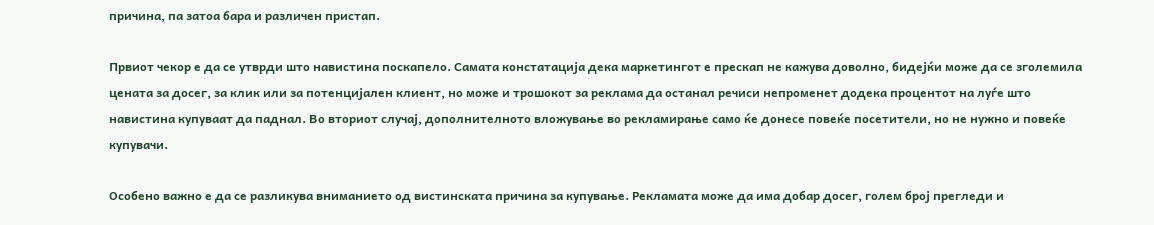причина, па затоа бара и различен пристап.

Првиот чекор е да се утврди што навистина поскапело. Самата констатација дека маркетингот е прескап не кажува доволно, бидејќи може да се зголемила цената за досег, за клик или за потенцијален клиент, но може и трошокот за реклама да останал речиси непроменет додека процентот на луѓе што навистина купуваат да паднал. Во вториот случај, дополнителното вложување во рекламирање само ќе донесе повеќе посетители, но не нужно и повеќе купувачи.

Особено важно е да се разликува вниманието од вистинската причина за купување. Рекламата може да има добар досег, голем број прегледи и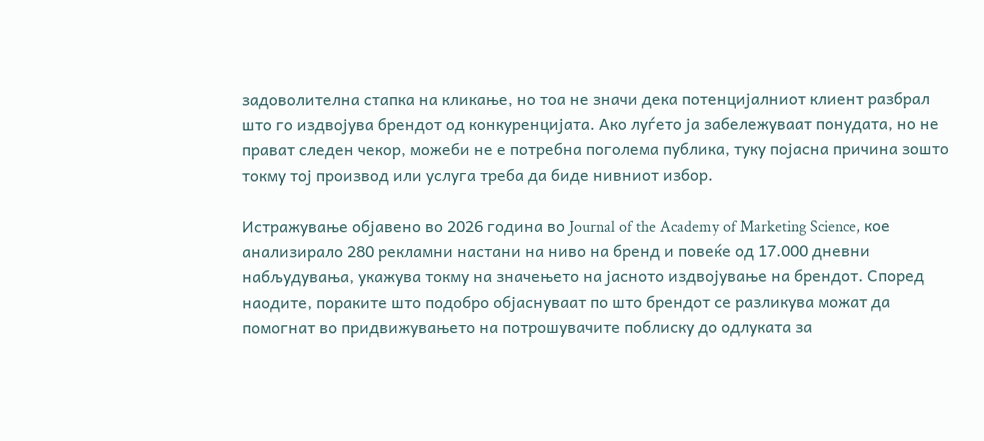задоволителна стапка на кликање, но тоа не значи дека потенцијалниот клиент разбрал што го издвојува брендот од конкуренцијата. Ако луѓето ја забележуваат понудата, но не прават следен чекор, можеби не е потребна поголема публика, туку појасна причина зошто токму тој производ или услуга треба да биде нивниот избор.

Истражување објавено во 2026 година во Journal of the Academy of Marketing Science, кое анализирало 280 рекламни настани на ниво на бренд и повеќе од 17.000 дневни набљудувања, укажува токму на значењето на јасното издвојување на брендот. Според наодите, пораките што подобро објаснуваат по што брендот се разликува можат да помогнат во придвижувањето на потрошувачите поблиску до одлуката за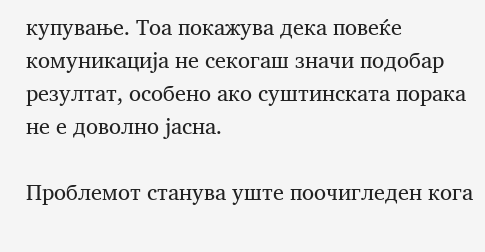купување. Тоа покажува дека повеќе комуникација не секогаш значи подобар резултат, особено ако суштинската порака не е доволно јасна.

Проблемот станува уште поочигледен кога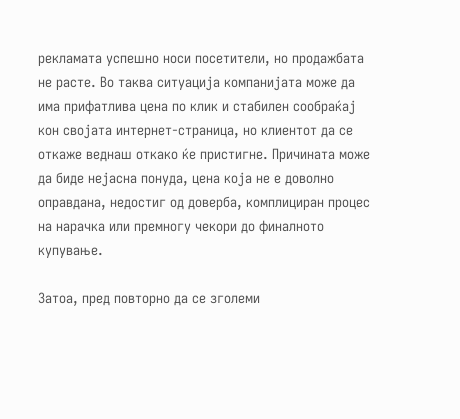рекламата успешно носи посетители, но продажбата не расте. Во таква ситуација компанијата може да има прифатлива цена по клик и стабилен сообраќај кон својата интернет-страница, но клиентот да се откаже веднаш откако ќе пристигне. Причината може да биде нејасна понуда, цена која не е доволно оправдана, недостиг од доверба, комплициран процес на нарачка или премногу чекори до финалното купување.

Затоа, пред повторно да се зголеми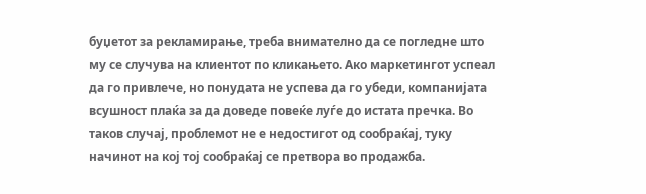буџетот за рекламирање, треба внимателно да се погледне што му се случува на клиентот по кликањето. Ако маркетингот успеал да го привлече, но понудата не успева да го убеди, компанијата всушност плаќа за да доведе повеќе луѓе до истата пречка. Во таков случај, проблемот не е недостигот од сообраќај, туку начинот на кој тој сообраќај се претвора во продажба.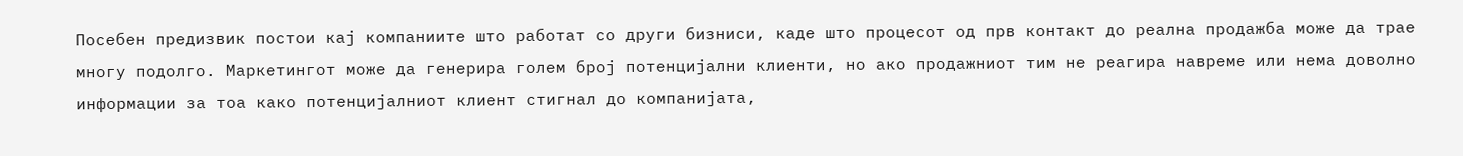Посебен предизвик постои кај компаниите што работат со други бизниси, каде што процесот од прв контакт до реална продажба може да трае многу подолго. Маркетингот може да генерира голем број потенцијални клиенти, но ако продажниот тим не реагира навреме или нема доволно информации за тоа како потенцијалниот клиент стигнал до компанијата,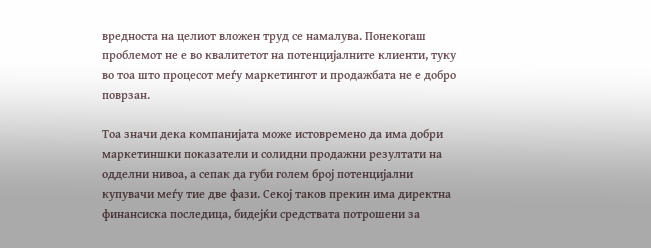вредноста на целиот вложен труд се намалува. Понекогаш проблемот не е во квалитетот на потенцијалните клиенти, туку во тоа што процесот меѓу маркетингот и продажбата не е добро поврзан.

Тоа значи дека компанијата може истовремено да има добри маркетиншки показатели и солидни продажни резултати на одделни нивоа, а сепак да губи голем број потенцијални купувачи меѓу тие две фази. Секој таков прекин има директна финансиска последица, бидејќи средствата потрошени за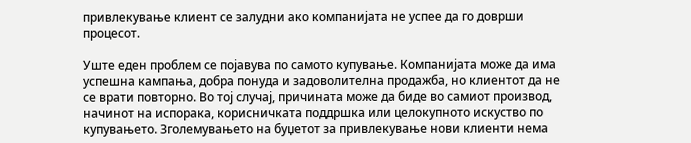привлекување клиент се залудни ако компанијата не успее да го доврши процесот.

Уште еден проблем се појавува по самото купување. Компанијата може да има успешна кампања, добра понуда и задоволителна продажба, но клиентот да не се врати повторно. Во тој случај, причината може да биде во самиот производ, начинот на испорака, корисничката поддршка или целокупното искуство по купувањето. Зголемувањето на буџетот за привлекување нови клиенти нема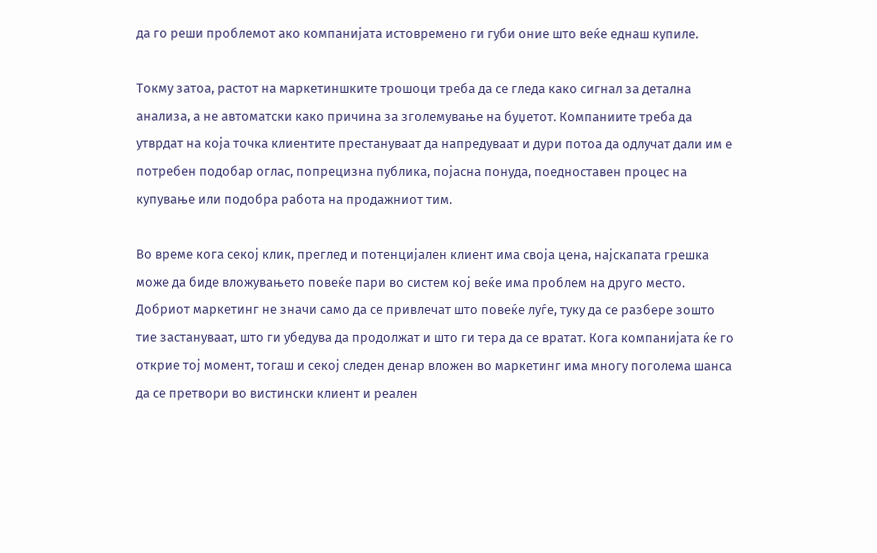да го реши проблемот ако компанијата истовремено ги губи оние што веќе еднаш купиле.

Токму затоа, растот на маркетиншките трошоци треба да се гледа како сигнал за детална анализа, а не автоматски како причина за зголемување на буџетот. Компаниите треба да утврдат на која точка клиентите престануваат да напредуваат и дури потоа да одлучат дали им е потребен подобар оглас, попрецизна публика, појасна понуда, поедноставен процес на купување или подобра работа на продажниот тим.

Во време кога секој клик, преглед и потенцијален клиент има своја цена, најскапата грешка може да биде вложувањето повеќе пари во систем кој веќе има проблем на друго место. Добриот маркетинг не значи само да се привлечат што повеќе луѓе, туку да се разбере зошто тие застануваат, што ги убедува да продолжат и што ги тера да се вратат. Кога компанијата ќе го открие тој момент, тогаш и секој следен денар вложен во маркетинг има многу поголема шанса да се претвори во вистински клиент и реален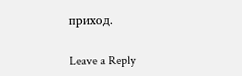приход.

Leave a Reply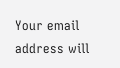Your email address will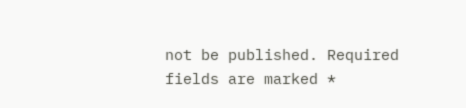not be published. Required fields are marked *